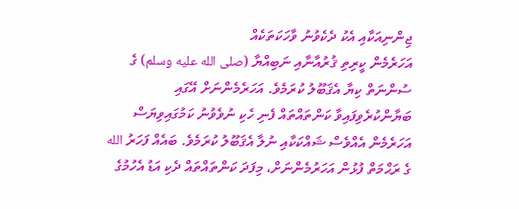ޖިންނިއަކާއި އެކު ދެކެވުނު ވާހަކަތަކެއް
އަހަރެމެން ކީރިތި ޤުރުއާނާއި ނަބިއްޔާ (صلى الله عليه وسلم) ގެ ސުންނަތް ކިޔާ އެޤަބޫލު ކުރަމެވެ. އަހަރެމެންނަށް އޭގައި ބަޔާންކުރެވިފައިވާ ކަންތައްތައް ފެނި ހެކި ނުވެވުނު ކަމުގައިވިޔަސް އަހަރެމެން އެއްވެސް ޝައްކަކާއި ނުލާ އެޤަބޫލު ކުރަމެވެ. ބައެއް ފަހަރު الله ގެ ރަޙްމަތް ފުޅުން އަހަރުމެންނަށް، މިފަދަ ކަންތައްތައް ދެކި އަޑު އެހުމުގެ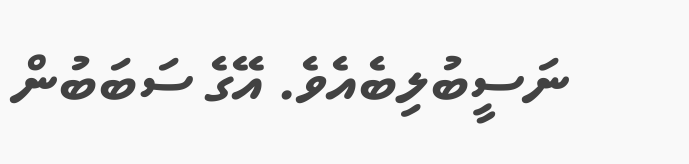ނަސީބުލިބެއެވެ. އޭގެ ސަބަބުން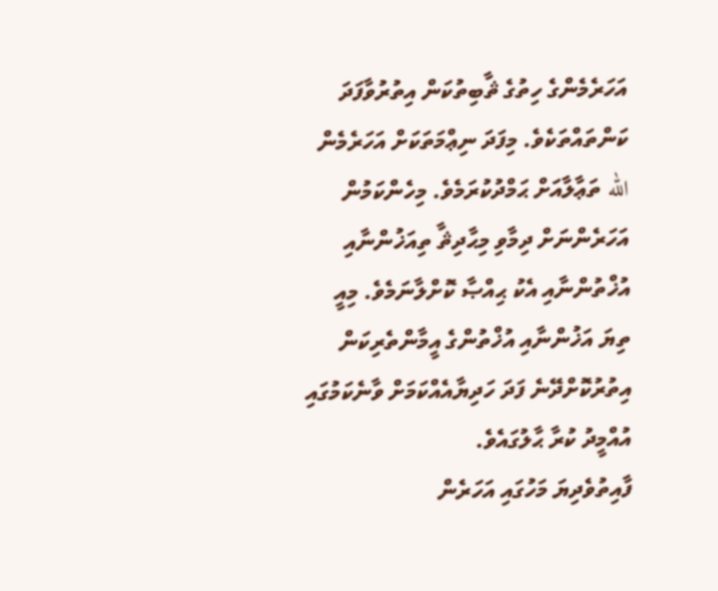އަހަރެމެންގެ ހިތުގެ ޘާބިތުކަން އިތުރުވާފަދަ ކަންތައްތަކެވެ. މިފަދަ ނިޢްމަތަކަށް އަހަރެމެން الله ތަޢާލާއަށް ޙަމްދުކުރަމެވެ. މިހެންކަމުން އަހަރެންނަށް ދިމާވި މިޙާދިޘާ ތިއަޚުންނާއި އުޚްތުންނާއި އެކު ޙިއްޞާ ކޮށްލާނަމެވެ. މިއީ ތިޔަ އަޚުންނާއި އުޚްތުންގެ އީމާންތެރިކަން އިތުރުކޮށްދޭނެ ފަދަ ހަދިޔާއެއްކަމަށް ވާނެކަމުގައި އުއްމީދު ކުރާ ޙާލުގައެވެ.
ފާއިތުވެދިޔަ މަހުގައި އަހަރެން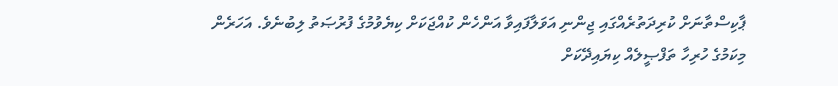ޕާކިސްތާނަށް ކުރިދަތުރެއްގައި ޖިންނި އަވަލާފައިވާ އަންހެން ކުއްޖަކަށް ކިޔެވުމުގެ ފުރުޞަތު ލިބުނެވެ. އަހަރެން މިކަމުގެ ހުރިހާ ތަފްޞީލެއް ކިޔައިދޭކަށް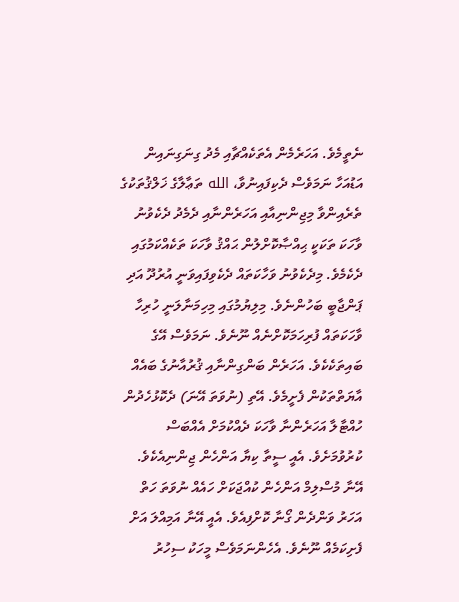ނެތީމެވެ. އަހަރެމެން އެތަކެއްޗާއި މެދު ގިނަގިނައިން އަޑުއަހާ ނަމަވެސް ދެކިފައިނުވާ، الله ތަޢާލާގެ ޚަލްޤުތަކުގެ ތެރެއިންވާ މިޖިންނިއާއި އަހަރެންނާއި ދެމެދު ދެކެވުނު ވާހަކަ ތަކަކީ ޙިއްޞާކޮށްލުން ޙައްޤު ވާހަކަ ތަކެއްކަމުގައި ދެކެމެވެ. މިދެކެވުނު ވަހާކަތައް ދެކެވިފައިވަނީ އުރުދޫ އަދި ޕަންޖާބީ ބަހުންނެވެ. މިލިޔުމުގައި މިހިމަނާލަނީ ހުރިހާ ވާހަކަތައް ފުރިހަމަކޮށްނެއް ނޫނެވެ. ނަމަވެސް އޭގެ ބައިތަކެކެވެ. އަހަރެން ބަންގިންނާއި ޤުރުއާނުގެ ބައެއް އާޔަތްތަކުން ފެށީމެވެ. އޭތި (ނުވަތަ އޭނަ) ދެކޮޅުހެދުން ހުއްޓާލާ އަހަރެންނާ ވާހަކަ ދެއްކުމަށް އެއްބަސް ކުރުވުމަށެވެ. އެއީ ސީތާ ކިޔާ އަންހެން ޖިންނިއެކެވެ. އޭނާ މުސްލިމް އަންހެން ކުއްޖަކަށް ހައެއް ނުވަތަ ހަތް އަހަރު ވަންދެން ގޯނާ ކޮށްފިއެވެ. އެއީ އޭނާ އަމިއްލަ އަށް ފެށިކަމެއް ނޫނެވެ. އެހެންނަމަވެސް މީހަކު ސިހުރު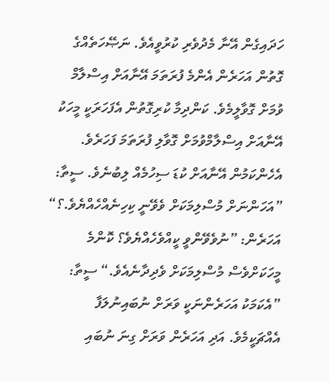ހަދައިގެން އޭނާ މެދުވެރި ކުރުވީއެވެ. ނަޞޭހަތެއްގެ ގޮތުން އަހަރެން އެންމެ ފުރަތަމަ އޭނާއަށް އިސްލާމް ވުމަށް ގޮވާލީމެވެ. ކަންދިމާ ކުރިގޮތުން އެފަހަރަކީ މީހަކު އޭނާއަށް އިސްލާމްވުމަށް ގޮވާލި ފުރަތަމަ ފަހަރެވެ. އެހެންކަމުން އޭނާއަށް ކުޑަ ސިހުމެއް ލިބުނެވެ. ސީތާ: ”އަހަންނަށް މުސްލިމަކަށް ވެވޭނީ ކިހިނެއްހެއްޔެވެ.؟“ އަހަރެން: ”ނުވެވޭންވީ ކީއްވެހެއްޔެވެ؟ ކޮންމެ މީހަކަށްވެސް މުސްލިމަކަށް ވެދިދާނެއެވެ.“ ސީތާ: ”އެކަމަކު އަހަރެންނަކީ ވަރަށް ނުބައިނުލަފާ އެއްޗަކީމެވެ. އަދި އަހަރެން ވަރަށް ގިނަ ނުބައި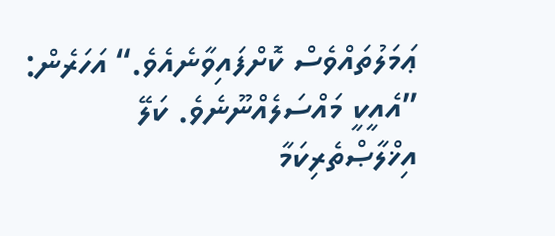ޢަމަލުތައްވެސް ކޮށްފައިވާނެއެވެ.“ އަހަރެން: ”އެއީކީ މައްސަލެއްނޫނެވެ. ކަލޭ އިޚްލާޞްތެރިކަމާ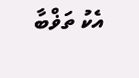އެކު ތަޥްބާ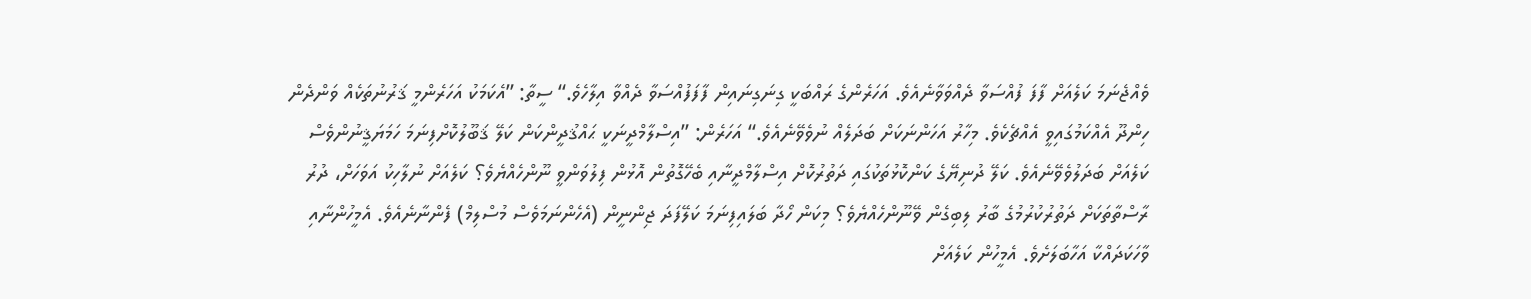ވެއްޖެނަމަ ކަލެއަށް ފާފަ ފުއްސަވާ ދެއްވަވާނެއެވެ. އަހަރެންގެ ރައްބަކީ ގިނަގިނައިން ފާފަފުއްސަވާ ދެއްވާ އިލާހެވެ.“ ސީތާ: ”އެކަމަކު އަހަރެންމީ ޤަރުނުތަކެއް ވަންދެން ހިންދޫ އެއްކަމުގައިވީ އެއްޗެކެވެ. މިހާރު އަހަންނަކަށް ބަދަލެއް ނުވެވޭނެއެވެ.“ އަހަރެން: ”އިސްލާމްދީނަކީ ޙައްޤުދީންކަން ކަލޭ ޤަބޫލުކޮށްފިނަމަ ހަމަޔަޤީނުންވެސް ކަލެއަށް ބަދަލުވެވޭނެއެވެ. ކަލޭ ދުނިޔޭގެ ކަންކޮޅުތަކުގައި ދަތުރުކޮށް އިސްލާމްދީނާއި ބެހޭގޮތުން އޮޅުން ފިލުވަންވީ ނޫންހެއްޔެވެ؟ ކަލެއަށް ނުލާހިކު އަވަހަށް، ދުރު ރާސްތާތަކަށް ދަތުރުކުރުމުގެ ބާރު ލިބިގެން ވޭނޫންހެއްޔެވެ؟ މިކަން ހޯދާ ބަލައިފިނަމަ ކަލޭފަދަ ޖިންނީން (އެހެންނަމަވެސް މުސްލިމް) ފެންނާނެއެވެ. އެމީހުންނާއި ވާހަކަދައްކާ އަހާބަލަށެވެ. އެމީހުން ކަލެއަށް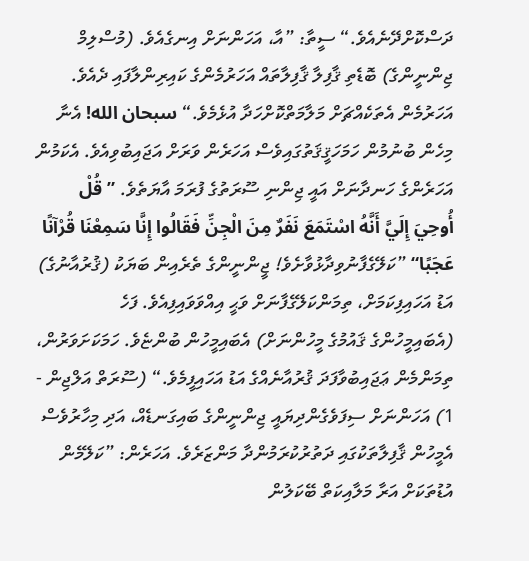ދަސްކޮށްދޭނެއެވެ.“ ސީތާ: ”އާ، އަހަންނަށް އިނގެއެވެ. (މުސްލިމް ޖިންނީންގެ) ބޮޑެތި ޤާފިލާ ޤާފިލާތައް އަހަރުމެންގެ ކައިރިންލާފައި ދެއެވެ. އަހަރުމެން އެތަކެއްޗަށް މަލާމަތްކޮށްހަދާ އުޅެމެވެ.“ سبحان الله! އެނާ މިހެން ބުނުމުން ހަމަހަޤީޤަތުގައިވެސް އަހަރެން ވަރަށް އަޖައިބުވިއެވެ. އެކަމުން އަހަރެންގެ ހަނދާނަށް އައީ ޖިންނި ސޫރަތުގެ ފުރަމަ އާޔަތެވެ. ”قُلْ أُوحِيَ إِلَيَّ أَنَّهُ اسْتَمَعَ نَفَرٌ مِنَ الْجِنِّ فَقَالُوا إِنَّا سَمِعْنَا قُرْآنًا عَجَبًا“ ”ކަލޭގެފާނުވިދާޅުވާށެވެ! ޖީންނީންގެ ތެރެއިން ބަޔަކު (ޤުރުއާނުގެ) އަޑު އަހައިފިކަމަށް، ތިމަންކަލޭގެފާނަށް ވަޙީ އިއްވަވައިފިއެވެ. ފަހެ (އެބައިމީހުންގެ ޤައުމުގެ މީހުންނަށް) އެބައިމީހުން ބުންޏެވެ. ހަމަކަށަވަރުން، ތިމަންމެން ޢަޖައިބުވާފަދަ ޤުރުއާނެއްގެ އަޑު އަހައިފީމެވެ.“ (ސޫރަތް އަލްޖިން - 1) އަހަންނަށް ސިފަވެގެންދިޔައީ ޖިންނީންގެ ބައިގަނޑެއް، އަދި މިހާރުވެސް އެމީހުން ޤާފިލާތަކުގައި ދަތުރުކުރަމުންދާ މަންޒަރެވެ. އަހަރެން: ”ކަލޭމެން އުޑުތަކަށް އަރާ މަލާއިކަތް ބޭކަލުން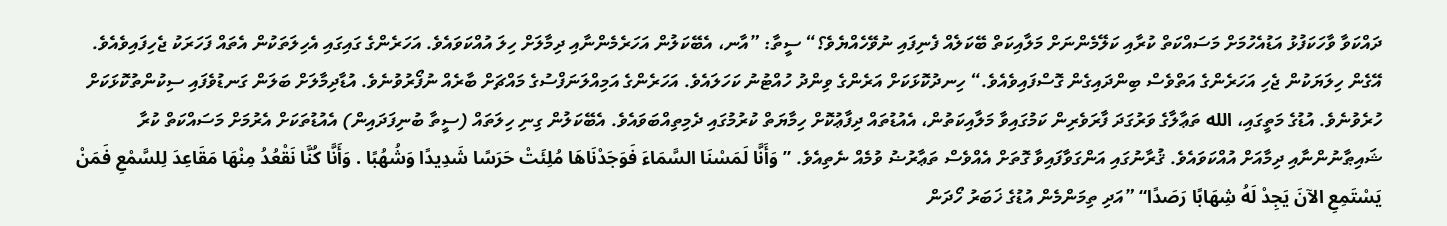ދައްކަވާ ވާހަކަފުޅު އަޑުއެހުމަށް މަސައްކަތް ކުރާއި ކަލޭމެންނަށް މަލާއިކަތް ބޭކަލެއް ފެނިފައި ނުވޭހެއްޔެވެ؟“ ސީތާ: ”އާނ، އެބޭކަލުން އަހަރެމެންނާއި ދިމާލަށް ހިލަ އުއްކަވައެވެ. އަހަރެންގެ ގައިގައި އެހިލަތަކުން އެތައް ފަހަރަކު ޖެހިފައިވެއެވެ. އޭގެން ހިލަޔަކުން ޖެހި އަހަރެންގެ އަތްވެސް ބިންދައިގެން ގޮސްފައިވެއެވެ.“ ހިނދުކޮޅަކަށް އަރެންގެ ވިންދު ހުއްޓުނު ކަހަލައެވެ. އަހަރެންގެ އަމިއްލަނަފްސުގެ މައްޗަށް ބާރެއް ނުފޯރުވުނެވެ. އުޑާދިމާލަށް ބަލަން ގަނޑުވެފައި ސިކުންތުކޮޅަކަށް ހުރެވުނެވެ. އުޑުގެ މަތީގައި، الله ތަޢާލާގެ ވަރުގަދަ ފާރަވެރިން ކަމުގައިވާ މަލާއިކަތުން، އެއުޑުތައް ދިފާޢުކޮށް ހިމާޔަތް ކުރުމުގައި ދެމިތިއްބަވައެވެ. އެބޭކަލުން ގިނި ހިލަތައް (ސީތާ ބުނިފަދައިން) އެއުޑުތަކަށް އެރުމަށް މަސައްކަތް ކުރާ ޝައިޠާނުންނާއި ދިމާއަށް އުއްކަވައެވެ. ޤުރާނުގައި އަންގަވާފައިވާ ގޮތަށް އެއްވެސް ތަޢާރުޟު ވުމެއް ނެތިއެވެ. ”وَأَنَّا لَمَسْنَا السَّمَاءَ فَوَجَدْنَاهَا مُلِئَتْ حَرَسًا شَدِيدًا وَشُهُبًا . وَأَنَّا كُنَّا نَقْعُدُ مِنْهَا مَقَاعِدَ لِلسَّمْعِ فَمَنْ يَسْتَمِعِ الآنَ يَجِدْ لَهُ شِهَابًا رَصَدًا“ ”އަދި ތިމަންމެން އުޑުގެ ޚަބަރު ހޯދަން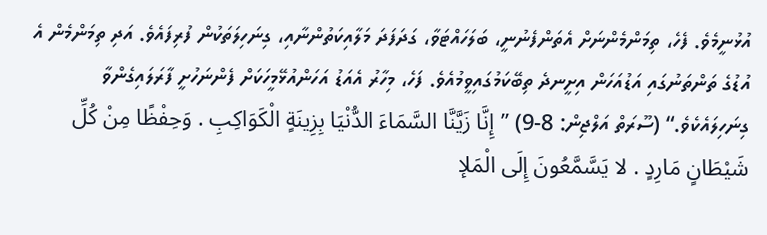އުޅުނީމެވެ. ފެހެ، ތިމަންމެންނަށް އެތަންފެނުނީ، ބަލަހައްޓަވާ، ގަދަފަދަ މަލާއިކަތުންނާއި، ގިނަހިލަތަކުން ފުރިފައެވެ. އަދި ތިމަންމެން އެ އުޑުގެ ތަންތަނުގައި އަޑުއަހަން އިށީނދެ ތިބޭކަމުގައިވީމުއެވެ. ފަހެ، މިހާރު އެއަޑު އަހަންއުޅޭމީހަކަށް ފެންނަހުށީ ފާރަލައިގެންވާ ގިނަހިލައެކެވެ.“ (ސޫރަތް އަލްޖިން: 8-9) ”إِنَّا زَيَّنَّا السَّمَاءَ الدُّنْيَا بِزِينَةٍ الْكَوَاكِبِ . وَحِفْظًا مِنْ كُلِّ شَيْطَانٍ مَارِدٍ . لا يَسَّمَّعُونَ إِلَى الْمَلإ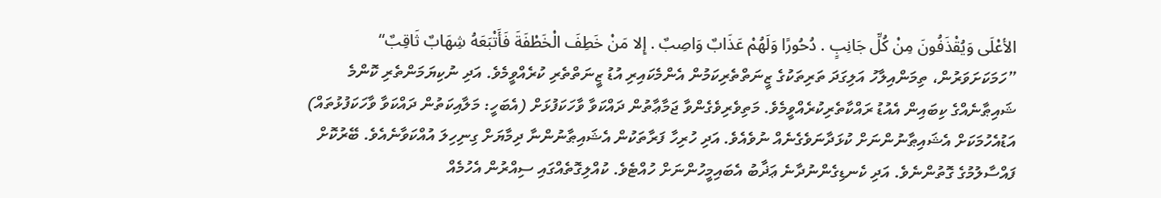الأعْلَى وَيُقْذَفُونَ مِنْ كُلِّ جَانِبٍ . دُحُورًا وَلَهُمْ عَذَابٌ وَاصِبٌ . إِلا مَنْ خَطِفَ الْخَطْفَةَ فَأَتْبَعَهُ شِهَابٌ ثَاقِبٌ“ ”ހަމަކަށަވަރުން، ތިމަންއިލާހު އަލިގަދަ ތަރިތަކުގެ ޒީނަތްތެރިކަމުން އެންމެކައިރި އުޑު ޒީނަތްތެރި ކުރެއްވީމެވެ. އަދި ނުކިޔަމަންތެރި ކޮންމެ ޝައިޠާނެއްގެ ކިބައިން އެއުޑު ރައްކާތެރިކުރެއްވީމެވެ. މަތިވެރިވެގެންވާ ޖަމާޢާތުން ދައްކަވާ ވާހަކަފުޅަށް (އެބަހީ: މަލާއިކަތުން ދައްކަވާ ވާހަކަފުޅުތައް) އަޑުއެހުމަކަށް އެޝައިޠާނުންނަށް ކުޅަދާނަވެގެނެއް ނުވެއެވެ. އަދި ހުރިހާ ފަރާތަކުން އެޝައިޠާނުންނާ ދިމާޔަށް ގިނިހިލަ އުއްކަވާނެއެވެ. ބޭރުކޮށް ފައްސާލުމުގެ ގޮތުންނެވެ. އަދި ކެނޑިގެންނުދާނެ ޢަޛާބު އެބައިމީހުންނަށް ހުއްޓެވެ. ކުއްލިގޮތެއްގައި ސިއްރުން އެހުމެއް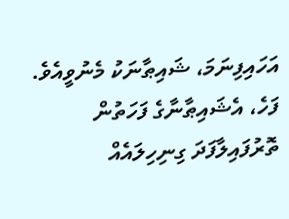އަހައިފިނަމަ، ޝައިޠާނަކު މެނުވީއެވެ. ފަހެ، އެޝައިޠާނާގެ ފަހަތުން ތޮރުފައިލާފަދަ ގިނިހިލައެއް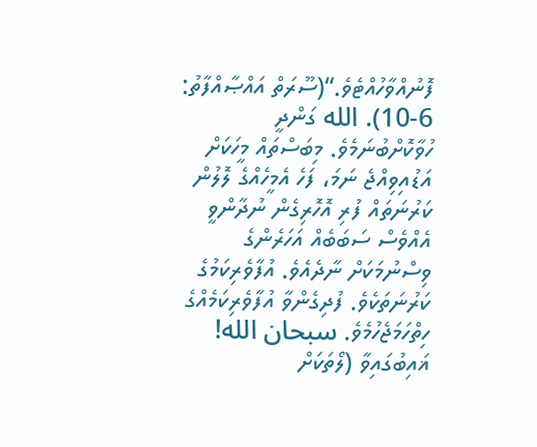ފޮނުއްވާހުއްޓެވެ.“(ސޫރަތް އައްޞާއްފާތު: 6-10). الله ގަންދީ ހުވާކޮށްބުނަމެވެ. މިބަސްތައް މީހަކަށް އަޑުއިވިއްޖެ ނަމަ، ފަހެ އެމީހެއްގެ ލޮލުން ކަރުނަތައް ފުރި އޮހޮރިގެން ނުދާންވީ އެއްވެސް ސަބަބެއް އަހަރެންގެ ވިސްނުމަކަށް ނާދެއެވެ. އުފާވެރިކަމުގެ ކަރުނަތަކެވެ. ފުދިގެންވާ އުފާވެރިކަމެއްގެ ހިތްހަމަޖެހުމެވެ. سبحان الله! ޣައިބުގައިވާ (ލޯތަކަށް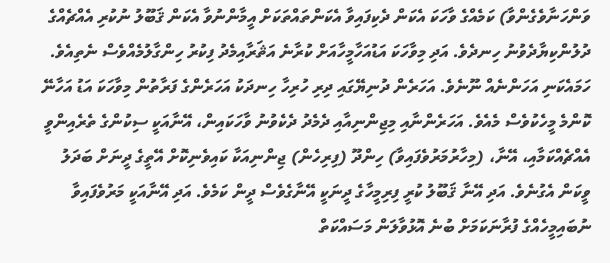ވަންހަނާވެގެންވާ) ކަމެއްގެ ވާހަކަ އެކަން ދެކިފައިވާ އެކަންތައްތަކަށް އީމާންނުވާ އެކަން ޤަބޫލު ނުކުރި އެއްޗެއްގެ ދުލުންކިޔާދެވުނު ހިނދެވެ. އަދި މިވާހަކަ އަޑުއަހާމީހާއަށް ކުރާނެ އަޘަރާއިމެދު ފިކުރު ހިންގާލުމެއްވެސް ނެތިއެވެ. ހަމައެކަނި އަހަންނެއް ނޫނެވެ. އަހަރެން ދުނިޔޭގައި ދިރި ހުރިހާ ހިނދަކު އަހަރެންގެ ފަރާތުން މިވާހަކަ އަޑު އަހާނޭ ކޮންމެ މީހެކުވެސް މެއެވެ. އަހަރެންނާއި މިޖިންނިއާއި ދެމެދު ދެކެވުނު ވާހަކައިން، އޭނާއަކީ ސިކުންގެ ތެރެއިންވީ އެއްޗެއްކަމާއި، އޭނާ، (މިހާރުމަރުވެފައިވާ) ހިންދޫ (ފިރިހެން) ޖިންނިއަކާ ކައިވެނިކޮށް އޭތީގެ ދީނަށް ބަދަލު ވީކަން އެގުނެވެ. އަދި އޭނާ ޤަބޫލު ކުރީ ފިރިމީހާގެ ދީނަކީ އޭނާގެވެސް ދީން ކަމެވެ. އަދި އޭނާއަކީ މަރުވެފައިވާ ނުބައިމީހެއްގެ ފުރާނަކަމަށް ބުނެ އޮޅުވާލަން މަސައްކަތް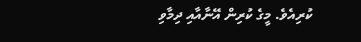ކުރިއެވެ. މީގެ ކުރިން އޭނާއާއި ދިމާވި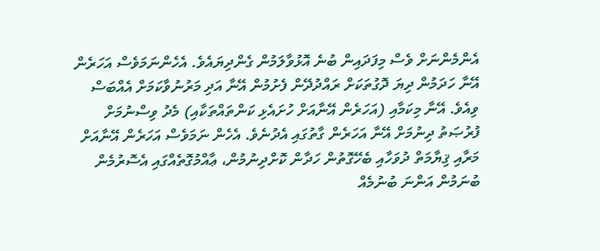އެންމެންނަށް ވެސް މިފަދައިން ބުނެ އޮޅުވާލަމުން ގެންދިޔައެވެ. އެހެންނަމަވެސް އަހަރެން އޭނާ ހަދަމުން ދިޔަ ދޮގުތަކަށް ރައްދުދޭން ފެށުމުން އޭނާ އަދި މަރުނުވާކަމަށް އެއްބަސް ވިއެވެ. އޭނާ މިކަމާއި (އަހަރެން އޭނާއަށް ހުށައެޅި ކަންތައްތަކާއި) މެދު ވިސްނުމަށް ފުރުޞަތު ދިނުމަށް އޭނާ އަހަރެން ގާތުގައި އެދުނެވެ. އެހެން ނަމަވެސް އަހަރެން އޭނާއަށް މަރާއި ޤިޔާމަތް ދުވަހާއި ބެހޭގޮތުން ހަދާން ކޮށްދިނުމުން، ޢާއްމުގޮތެއްގައި އެސޮރުމެން ބުނަމުން އަންނަ ބުނުމެއް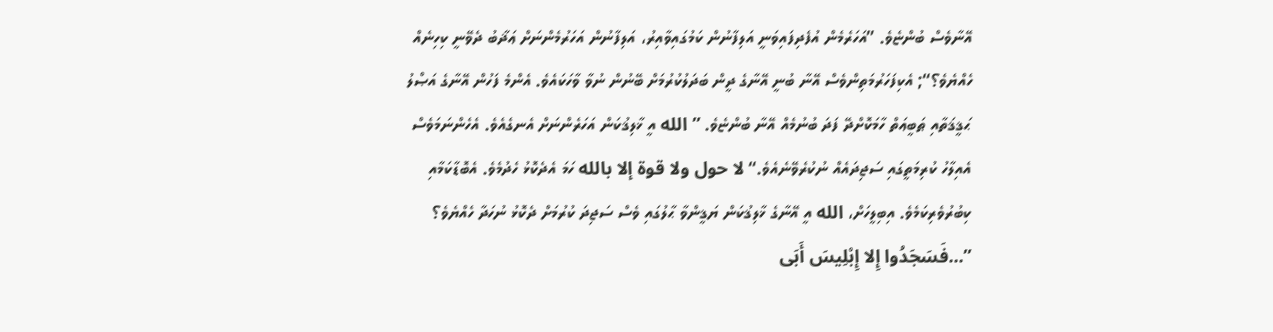އޭނާވެސް ބުންޏެވެ. ”އަހަރެމެން އުފެދިފައިވަނީ އަލިފާނުން ކަމުގައިވާއިރު، އަލިފާނުން އަހަރުމެންނަށް ޢަޛާބު ދެވޭނީ ކިހިނެއް ހެއްޔެވެ؟“; އެކިފަހަރުމަތިންވެސް އޭނާ ބުނީ އޭނާގެ ދީން ބަދަލުކުރުމަށް ބޭނުން ނުވާ ވާހަކައެވެ. އެންމެ ފަހުން އޭނާގެ އަޞްލު ޙަޤީޤަތާއި ޠަބީޢަތް ހާމަކޮށްދޭ ފަދަ ބުނުމެއް އޭނާ ބުންޏެވެ. ”الله އީ ޚާލިޤުކަން އަހަރެންނަށް އެނގެއެވެ. އެހެންނަމަވެސް އެއިލާހު ކުރިމަތީގައި ސަޖިދައެއް ނުކުރެވޭނެއެވެ.“ لا حول ولا قوة إلا بالله ހަމަ އެދެކޮޅު ހެދުމެވެ. އެބޮޑާކަމާއި ކިބުރުވެރިކަމެވެ. އިބިލީހަށް، الله އީ އޭނާގެ ޚާލިޤުކަން ޔަޤީންވާ ޙާލުގައި ވެސް ސަޖިދަ ކުރުމަށް ދެކޮޅު ނުހަދާ ހެއްޔެވެ؟ ”...فَسَجَدُوا إِلا إِبْلِيسَ أَبَى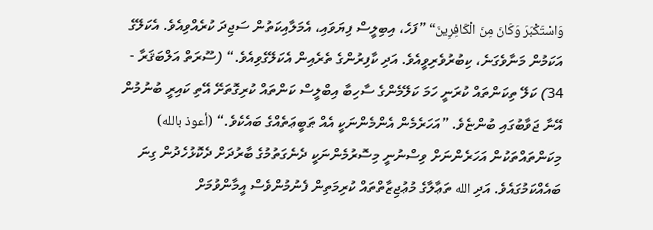وَاسْتَكْبَرَ وَكَانَ مِنَ الْكَافِرِينَ“ ”ފަހެ، އިބިލީސް ފިޔަވައި، އެމަލާއިކަތުން ސަޖިދަ ކުރެއްވިއެވެ. އެކަލޭގެ އަކަމުން މަނާވެގަނެ، ކިބުރުވެރިވީއެވެ. އަދި ކާފިރުންގެ ތެރެއިން އެކަލޭގެވިއެވެ.“ (ސޫރަތް އަލްބަޤަރާ - 34) ކަލޭ ތިކަންތައް ކުރަނީ ހަމަ ކަލޭމެންގެ ސާހިބާ އިބްލީސް ކަންތައް ކުރިގޮތަށޭ އޭތި ކައިރީ ބުނުމުން އޭނާ ޖަވާބުގައި ބުންޏެވެ. ”އަހަރެމެން އެންމެންނަކީ އެއް ޠަބީޢަތެއްގެ ބައެކެވެ.“ (أعوذ بالله) މިކަންތައްތަކުން އަހަރެންނަށް ވިސްނުނީ މިސޮރުމެންނަކީ ދެނެގަތުމުގެ ބާރުދަށް ދެކޮޅުހެދުން ގިނަ ބައެއްކަމުގައެވެ. އަދި الله ތަޢާލާގެ މުޢުޖިޒާތްތައް ކުރިމަތިން ފެނުމުންވެސް އީމާންވުމަށް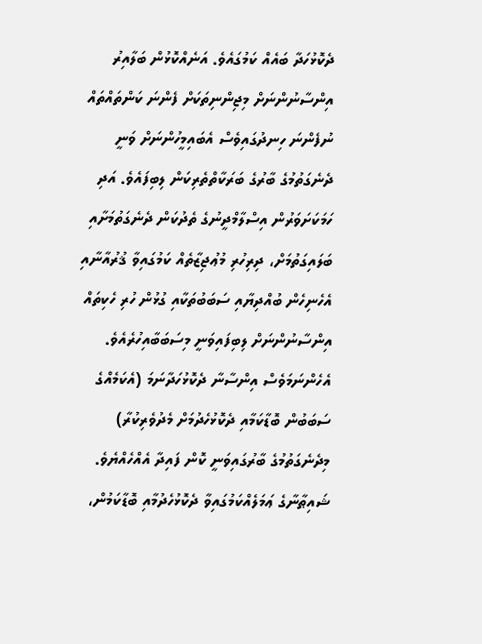ދެކޮޅުހަދާ ބައެއް ކަމުގައެވެ. އަނެއްކޮޅުން ބަލާއިރު އިންސާނުންނަށް މިޖިންނިތަކަށް ފެންނަ ކަންތައްތައް ނުފެންނަ ހިނދުގައިވެސް އެބައިމީހުންނަށް ވަނީ ދެނެގަތުމުގެ ބާރުގެ ބަރަކާތްތެރިކަން ލިބިފައެވެ. އަދި ހަމަކަށަވަރުން އިސްލާމްދީނުގެ ތެދުކަން ދެނެގަތުމަށާއި ބަލައިގަތުމަށް، ދިރިހުރި މުޢުޖިޒާތެއް ކަމުގައިވާ ޤުރުއާނާއި އެހެނިހެން ބުއްދިޔާއި ސަބަބުތަކާއި ގުޅުން ހުރި ހެކިތައް އިންސާނުންނަށް ލިބިފައިވަނީ މިސަބަބާއިހުރެއެވެ. އެހެންނަމަވެސް އިންސާނާ ދެކޮޅުހަދާނަމަ (އެކަމެއްގެ ސަބަބުން ބޮޑާކަމާއި ދެކޮޅުހެދުމަށް މެދުވެރިކުރާ) މިދެނެގަތުމުގެ ބާރުގައިވަނީ ކޮން ފައިދާ އެއްހެއްޔެވެ. ޝައިޠާނާގެ ޢަމަލެއްކަމުގައިވާ ދެކޮޅުހެދުމާއި ބޮޑާކަމުން،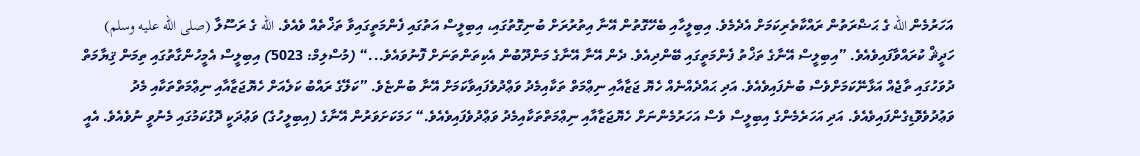އަހަރުމެން الله ގެ ޙަޟްރަތުން ރައްކާތެރިކަމަށް އެދެމެވެ. އިބިލީހާއި ބެހޭގޮތުން އޭނާ އިތުރުރަށް ބުނިގޮތުގައި، އިބިލީސް އަތުގައި ފެންމަތީގައިވާ ތަޚްތެއް ވެއެވެ. الله ގެ ރަސޫލާ (صلى الله عليه وسلم) ހަދީޘް ކުރައްވާފައިވެއެވެ. ”އިބިލީސް އޭނާގެ ތަޚްތު ފެންމަތީގައި ބޭންދިއެވެ. ދެން އޭނާ އޭނާގެ މަންދޫބުން އެކިތަންތަނަށް ފޮނުވައެވެ...“ (މުސްލިމް: 5023) އިބިލީސް އެމީހުންގާތުގައި ތިމަން ޤިޔާމަތް ދުވަހުގައި ތާޖެއް އަޅާނޭކަމަށްވެސް ބުނެފައިވެއެވެ. އަދި ޙައްދެއްނެއް ހެޔޮ ޖަޒާއާއި ނިޢްމަތް ތަކާއިމެދު ވަޢްދުވެފައިވާކަމަށް އޭނާ ބުންޏެވެ. ”ކަލޭގެ ރައްބު ކަލެއަށް ހެޔޮޖަޒާއާއި ނިޢްމަތްތަކާއި މެދު ވަޢުދުވެވޮޑިގެންފައިވެއެވެ. އަދި އަހަރެމެންގެ އިބިލީސް ވެސް އަހަރުމެންނަށް ހެޔޮޖަޒާއާއި ނިޢްމަތްތަކާއިމެދު ވަޢްދުވެފައިވެއެވެ.“ ހަމަކަށަވަރުން އޭނާގެ (އިބިލީހުގެ) ވަޢުދަކީ ދޮގުކަމުގައި މެނުވީ ނުވެއެވެ. އެއީ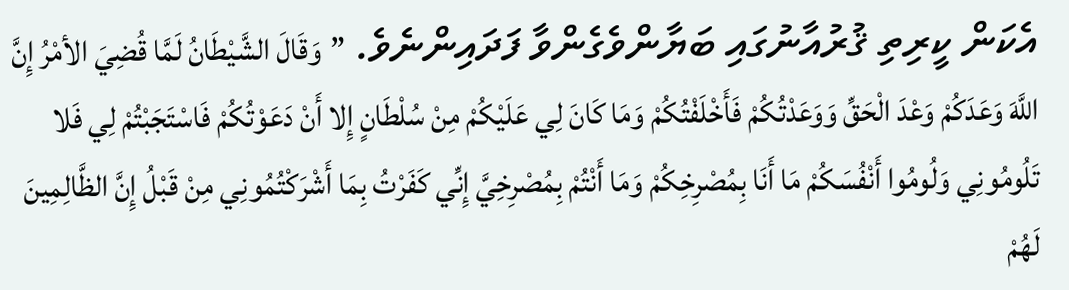އެކަން ކީރިތި ޤުރުއާނުގައި ބަޔާންވެގެންވާ ފަދައިންނެވެ. ”وَقَالَ الشَّيْطَانُ لَمَّا قُضِيَ الأمْرُ إِنَّ اللَّهَ وَعَدَكُمْ وَعْدَ الْحَقِّ وَوَعَدْتُكُمْ فَأَخْلَفْتُكُمْ وَمَا كَانَ لِي عَلَيْكُمْ مِنْ سُلْطَانٍ إِلا أَنْ دَعَوْتُكُمْ فَاسْتَجَبْتُمْ لِي فَلا تَلُومُونِي وَلُومُوا أَنْفُسَكُمْ مَا أَنَا بِمُصْرِخِكُمْ وَمَا أَنْتُمْ بِمُصْرِخِيَّ إِنِّي كَفَرْتُ بِمَا أَشْرَكْتُمُونِي مِنْ قَبْلُ إِنَّ الظَّالِمِينَ لَهُمْ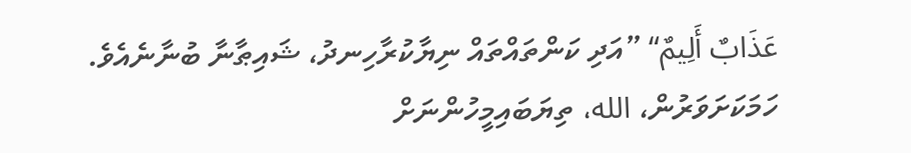عَذَابٌ أَلِيمٌ“ ”އަދި ކަންތައްތައް ނިޔާކުރާހިނދު، ޝައިޠާނާ ބުނާނެއެވެ. ހަމަކަށަވަރުން، الله، ތިޔަބައިމީހުންނަށް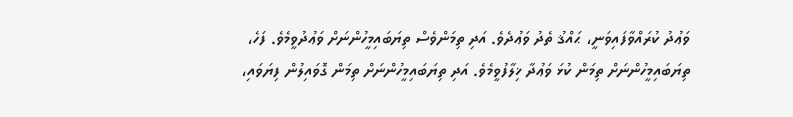ވަޢުދު ކުރައްވާފައިވަނީ، ޙައްޤު ތެދު ވަޢުދެވެ. އަދި ތިމަންވެސް ތިޔަބައިމީހުންނަށް ވަޢުދުވީމެވެ. ފަހެ، ތިޔަބައިމީހުންނަށް ތިމަން ކުޅަ ވަޢުދާ ޚިލާފުވީމެވެ. އަދި ތިޔަބައިމީހުންނަށް ތިމަން ގޮވައިލުން ފިޔަވައި،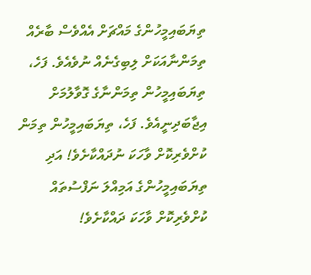ތިޔަބައިމީހުންގެ މައްޗަށް އެއްވެސް ބާރެއް ތިމަންނާއަކަށް ލިބިގެނެއް ނުވެއެވެ. ފަހެ، ތިޔަބައިމީހުން ތިމަންނާގެ ގޮވާލުމަށް އިޖާބަދިނީއެވެ. ފަހެ، ތިޔަބައިމީހުން ތިމަން ކުށްވެރިކޮށް ވާހަކަ ނުދައްކާށެވެ! އަދި ތިޔަބައިމީހުންގެ އަމިއްލަ ނަފްސުތައް ކުށްވެރިކޮށް ވާހަކަ ދައްކާށެވެ!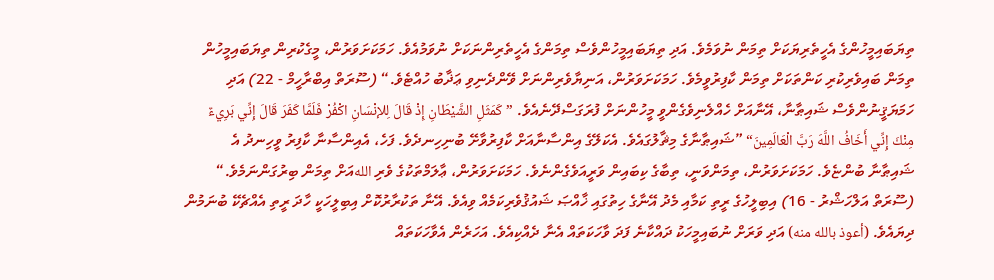ތިޔަބައިމީހުންގެ އެހީތެރިޔަކަށް ތިމަން ނުވަމެވެ. އަދި ތިޔަބައިމީހުންވެސް ތިމަންގެ އެހީތެރިންނަކަށް ނުވަމުއެވެ. ހަމަކަށަވަރުން، މީގެކުރިން ތިޔަބައިމީހުން ތިމަން ބައިވެރިކުރި ކަންތަކަށް ތިމަން ކާފިރުވީމެވެ. ހަމަކަށަވަރުން، އަނިޔާވެރިންނަށް ވޭންދެނިވި ޢަޛާބު ހުއްޓެވެ.“ (ސޫރަތް އިބްރާހީމް - 22) އަދި ހަމަޔަޤީނުންވެސް ޝައިޠާނާ، އޭނާއަށް ހެއްލެނިވެގެންވީ މީހުންނަށް ފުރަގަސްދޭނެއެވެ. ”كَمَثَلِ الشَّيْطَانِ إِذْ قَالَ لِلإنْسَانِ اكْفُرْ فَلَمَّا كَفَرَ قَالَ إِنِّي بَرِيءٌ مِنْكَ إِنِّي أَخَافُ اللَّهَ رَبَّ الْعَالَمِينَ“ ”ޝައިޠާނާގެ މިޘާލުގައެވެ. އެކަލޭގެ އިންސާނާއަށް ކާފިރުވާށޭ ބުނިހިނދެވެ. ފަހެ، އެއިންސާނާ ކާފިރު ވީހިނދު އެ ޝައިޠާނާ ބުންޏެވެ. ހަމަކަށަވަރުން، ތިމަންވަނީ، ތިބާގެ ކިބައިން ވަރީއަވެގެންނެވެ. ހަމަކަށަވަރުން، ޢާލަމްތަކުގެ ވެރި اللهއަށް ތިމަން ބިރުގަންނަމެވެ.“ (ސޫރަތް އަލްހަޝްރު - 16) އިބިލީހުގެ ރީތި ކަމާއި މެދު އޭނާގެ ހިތުގައި ޚާއްޞަ ޝައުޤުވެރިކަމެއް ވިއެވެ. އޭނާ ތަކުރާރުކޮށް އިބިލީހަކީ ހާދަ ރީތި އެއްޗެކޭ ބުނަމުން ދިޔައެވެ. (أعوذ بالله منه) އަދި ވަރަށް ނުބައިމީހަކު ދައްކާނެ ފަދަ ވާހަކަތައް އެނާ ދެއްކިއެވެ. އަހަރެން އެވާހަކަތައް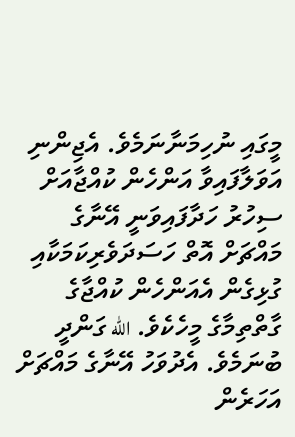މީގައި ނުހިމަނާނަމެވެ. އެޖިންނި އަވަލާފައިވާ އަންހެން ކުއްޖާއަށް ސިހުރު ހަދާފައިވަނީ އޭނާގެ މައްޗަށް އޮތް ހަސަދަވެރިކަމަކާއި ގުޅިގެން އެއަންހެން ކުއްޖާގެ ގާތްތިމާގެ މީހެކެވެ. الله ގަންދީ ބުނަމެވެ. އެދުވަހު އޭނާގެ މައްޗަށް އަހަރެން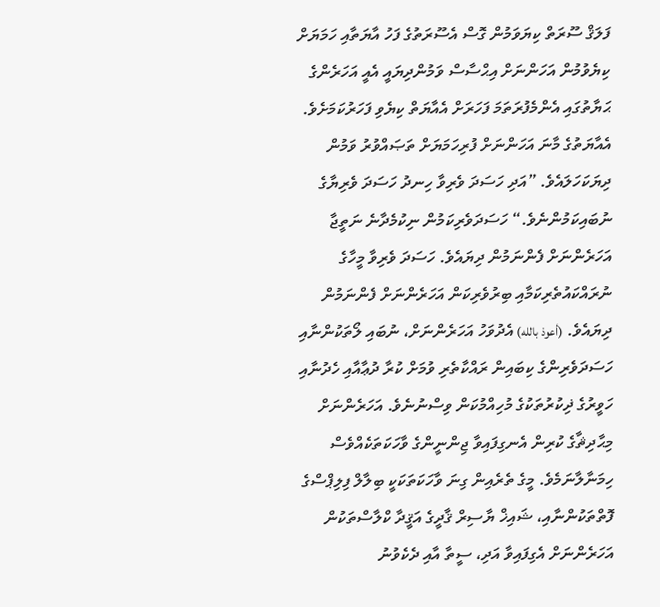ފަލަޤް ސޫރަތް ކިޔަވަމުން ގޮސް އެސޫރަތުގެ ފަހު އާޔަތާއި ހަމަޔަށް ކިޔެވުމުން އަހަންނަށް އިޙްސާސް ވަމުންދިޔައީ އެއީ އަހަރެންގެ ޙަޔާތުގައި އެންމެފުރަތަމަ ފަހަރަށް އެއާޔަތް ކިޔެވި ފަހަރުކަމަށެވެ. އެއާޔަތުގެ މާނަ އަހަންނަށް ފުރިހަމަޔަށް ތަޞައްވުރު ވަމުން ދިޔަކަހަލައެވެ. ”އަދި ހަސަދަ ވެރިވާ ހިނދު ހަސަދަ ވެރިޔާގެ ނުބައިކަމުންނެވެ.“ ހަސަދަވެރިކަމުން ނިކުމެދާނެ ނަތީޖާ އަހަރެންނަށް ފެންނަމުން ދިޔައެވެ. ހަސަދަ ވެރިވާ މީހާގެ ނުރައްކައުތެރިކަމާއި ބިރުވެރިކަން އަހަރެންނަށް ފެންނަމުން ދިޔައެވެ. (أعوذ بالله) އެދުވަހު އަހަރެންނަށް، ނުބައި ލޯތަކުންނާއި ހަސަދަވެރިންގެ ކިބައިން ރައްކާތެރި ވުމަށް ކުރާ ދުޢާއާއި ހެދުނާއި ހަވީރުގެ ޛިކުރުތަކުގެ މުހިއްމުކަން ވިސްނުނެވެ. އަހަރެންނަށް މިޙާދިޘާގެ ކުރިން އެނގިފައިވާ ޖިންނީންގެ ވާހަކަތަކެއްވެސް ހިމަނާލާނަމެވެ. މީގެ ތެރެއިން ގިނަ ވާހަކަތަކަކީ ބިލާލް ފިލިޕްސްގެ ފޮތްތަކުންނާއި، ޝައިޚް ޔާސިރް ޤާދީގެ އަޤީދާ ކްލާސްތަކުން އަހަރެންނަށް އެގިފައިވާ އަދި، ސީތާ އާއި ދެކެވުނު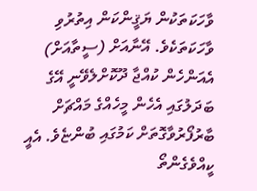ވާހަކަތަކުން ޔަޤީންކަން އިތުރުވި ވާހަކަތަކެވެ. އޭނާއަށް (ސީތާއަށް) އެއަންހެން ކުއްޖާ ދޫކޮށްލެވޭނީ އޭގެ ބަދަލުގައި އެހެން މީހެއްގެ މައްޗަށް ބާރުފޯރުވާގޮތަށް ކަމުގައި ބުންޏެވެ. އެއީ ކީއްވެގެންތޯ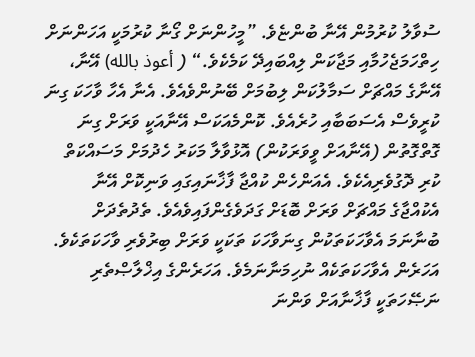ސުވާލު ކުރުމުން އޭނާ ބުންޏެވެ. ”މީހުންނަށް ގޯނާ ކުރުމަކީ އަހަންނަށް ހިތްހަމަޖެހުމާއި މަޖާކަން ލިއްބައިދޭ ކަމެކެވެ.“ ( أعوذ بالله) އޭނާ، އޭނާގެ މައްޗަށް ސަމާލުކަން ލިބުމަށް ބޭނުންވެއެވެ. އެނާ އެހާ ވާހަކަ ގިނަ ކުރީވެސް އެސަބަބާއި ހުރެއެވެ. ކޮންމެއަކަސް އޭނާއަކީ ވަރަށް ގިނަ ގޮތްގޮތުން (އޭނާއަށް ވީވަރަކުން) އޮޅުވާލާ މަކަރު ހެދުމަށް މަސައްކަތް ކުރި ދޮގުވެރިއެކެވެ. އެއަންހެން ކުއްޖާ ފާޚާނައިގައި ވަނިކޮށް އޭނާ އެކުއްޖާގެ މައްޗަށް ވަރަށް ބޮޑަށް ގަދަވެގެންފައިވެއެވެ. ތެދުތެދަށް ބުނާނަމަ އެވާހަކަތަކުން ގިނަވާހަކަ ތަކަކީ ވަރަށް ބިރުވެރި ވާހަކަތަކެވެ. އަހަރެން އެވާހަކަތަކެއް ނުހިމަނާނަމެވެ. އަހަރެންގެ އިޚްލާޞްތެރި ނަޞޭހަތަކީ ފާޚާނާއަށް ވަންނަ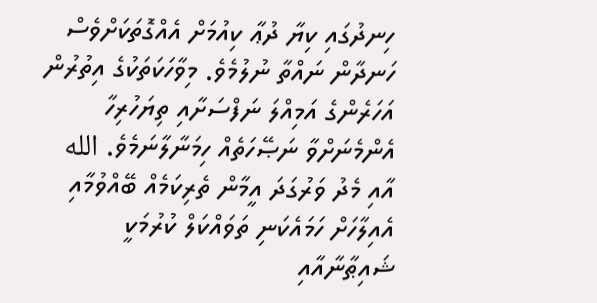ހިނދުގައި ކިޔާ ދުޢާ ކިއުމަށް އެއްގޮތަކަށްވެސް ހަނދާން ނައްތާ ނުލުމެވެ. މިވާހަކަތަކުގެ އިތުރުން އަހަރެންގެ އަމިއްލަ ނަފްސަށާއި ތިޔަހުރިހާ އެންމެނަށްވާ ނަޞޭހަތެއް ހިމަނާލާނަމެވެ. الله އާއި މެދު ވަރުގަދަ އީމާން ތެރިކަމެއް ބޭއްވުމާއި އެއިލާހަށް ހަމައެކަނި ތަވައްކަލް ކުރުމަކީ ޝައިޠާނާއާއި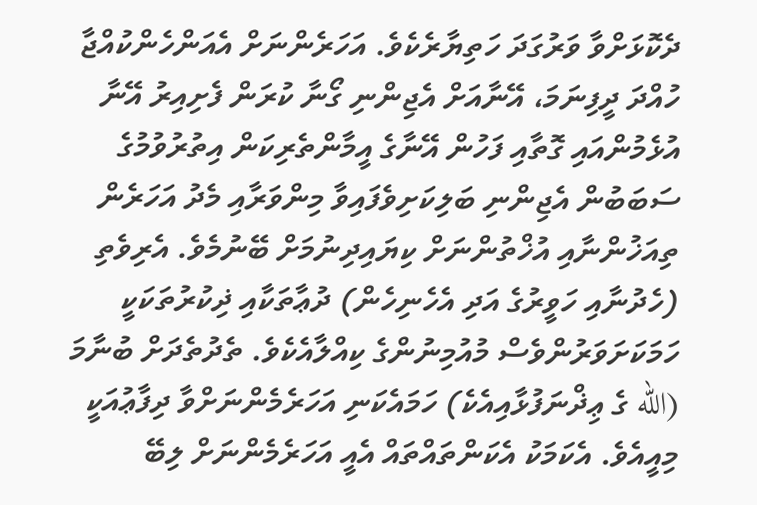ދެކޮޅަށްވާ ވަރުގަދަ ހަތިޔާރެކެވެ. އަހަރެންނަށް އެއަންހެންކުއްޖާ ހުއްދަ ދީފިނަމަ، އޭނާއަށް އެޖިންނި ގޯނާ ކުރަން ފެށިއިރު އޭނާ އުޅެމުންއައި ގޮތާއި ފަހުން އޭނާގެ އީމާންތެރިކަން އިތުރުވުމުގެ ސަބަބުން އެޖިންނި ބަލިކަށިވެފައިވާ މިންވަރާއި މެދު އަހަރެން ތިއަޚުންނާއި އުޚްތުންނަށް ކިޔައިދިނުމަށް ބޭނުމެވެ. އެރިވެތި (ހެދުނާއި ހަވީރުގެ އަދި އެހެނިހެން) ދުޢާތަކާއި ޛިކުރުތަކަކީ ހަމަކަށަވަރުންވެސް މުއުމިނުންގެ ކިއްލާއެކެވެ. ތެދުތެދަށް ބުނާމަ (الله ގެ ޢިޛްނަފުޅާއިއެކެ) ހަމައެކަނި އަހަރެމެންނަށްވާ ދިފާޢުއަކީ މިއީއެވެ. އެކަމަކު އެކަންތައްތައް އެއީ އަހަރެމެންނަށް ލިބޭ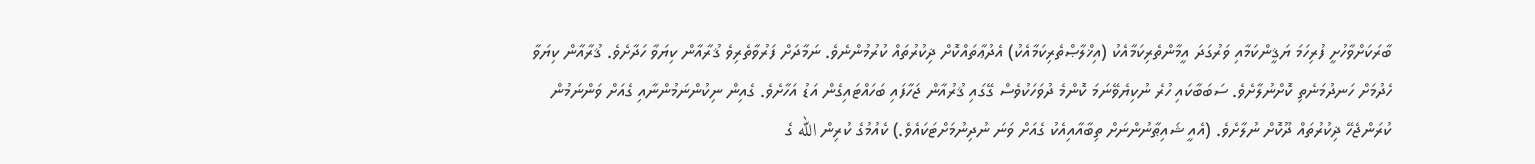ބާރަކަށްވާހުށީ ފުރިހަމަ ޔަޤީންކަމާއި ވަރުގަދަ އީމާންތެރިކަމާއެކު (އިޚްލާޞްތެރިކަމާއެކު) އެދުޢާތައްކޮށް ޛިކުރުތައް ކުރުމުންނެވެ. ނަމާދަށް ފަރުވާތެރިވެ ޤުރާއާން ކިޔަވާ ހަދާށެވެ. ޤުރާއާން ކިޔަވާ ހެދުމަށް ހަނދުމަނެތި ކޮށްނުލާށެވެ. ސަބަބާކައި ހުރެ ނުކިޔެވޭނަމަ ކޮންމެ ދުވަހަކުވެސް ގޭގައި ޤުރުއާން ޖަހާފައި ބަހައްޓައިގެން އަޑު އަހާށެވެ. ގެއިން ނިކުންނަމުންނާއި ގެއަށް ވަންނަމުން ކުރަންޖެހޭ ޛިކުރުތައް ދޫކޮށް ނުލާށެވެ. (އެއީ ޝައިޠާނުންނަށް ތިބާއާއިއެކު ގެއަށް ވަނަ ނުދިނުމަށްޓަކައެވެ.) ކެއުމުގެ ކުރިން الله ގެ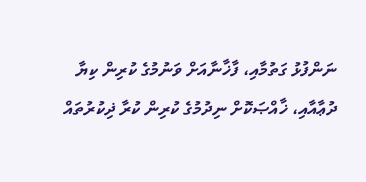ނަންފުޅު ގަތުމާއި، ފާޚާނާއަށް ވަނުމުގެ ކުރިން ކިޔާ ދުޢާއާއި، ޚާއްޞަކޮށް ނިދުމުގެ ކުރިން ކުރާ ޛިކުރުތައް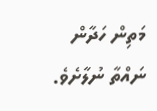މަތިން ހަދާން ނައްތާ ނުލާށެވެ.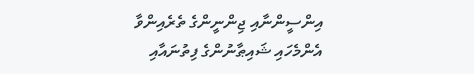އިންސީންނާއި ޖިންނީންގެ ތެރެއިންވާ އެންމެހައި ޝައިޠާނުންގެ ފިތުނައާއި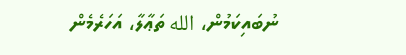ނުބައިކަމުން، الله ތަޢާލާ، އަހަރެމެން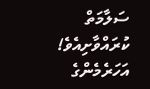ސަލާމަތް ކުރައްވާށިއެވެ! އަހަރެމެންގެ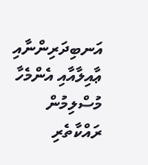އަނބިދަރިންނާއި ޢާއިލާއާއި އެންމެހާ މުސްލިމުން ރައްކާތެރި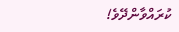ކުރައްވާންދޭވެ!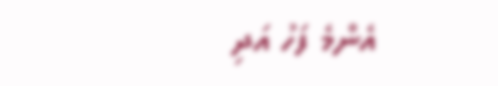އެންމެ ފަހު އަދި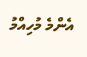އެންމެ މުހިއްމު